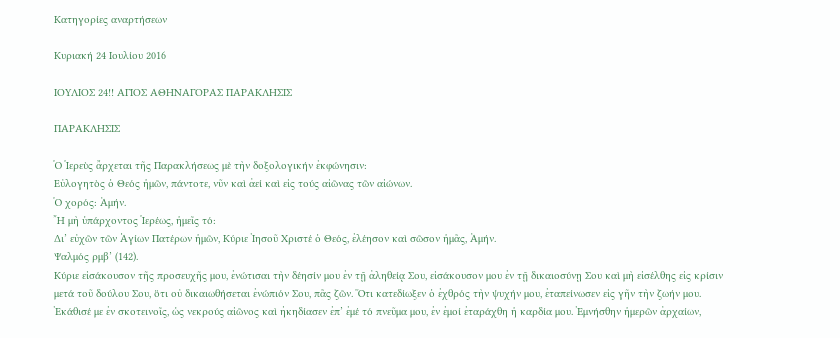Κατηγορίες αναρτήσεων

Κυριακή 24 Ιουλίου 2016

ΙΟΥΛΙΟΣ 24!! ΑΓΙΟΣ ΑΘΗΝΑΓΟΡΑΣ ΠΑΡΑΚΛΗΣΙΣ

ΠΑΡΑΚΛΗΣΙΣ

Ὁ Ἱερεὺς ἄρχεται τῆς Παρακλήσεως μὲ τὴν δοξολογικήν ἐκφώνησιν:
Εὐλογητὸς ὁ Θεός ἡμῶν, πάντοτε, νῦν καὶ ἀεί καὶ εἰς τούς αἰῶνας τῶν αἰώνων.
Ὁ χορός: Ἀμήν.
Ἤ μὴ ὑπάρχοντος Ἱερέως, ἡμεῖς τό:
Δι’ εὐχῶν τῶν Ἁγίων Πατέρων ἡμῶν, Κύριε Ἰησοῦ Χριστέ ὁ Θεός, ἐλέησον καὶ σῶσον ἡμᾶς, Ἀμήν.
Ψαλμός ρμβ’ (142).
Κύριε εἰσάκουσον τῆς προσευχῆς μου, ἐνώτισαι τὴν δέησίν μου ἐν τῇ ἀληθείᾳ Σου, εἰσάκουσον μου ἐν τῇ δικαιοσύνῃ Σου καὶ μὴ εἰσέλθης εἰς κρίσιν μετά τοῦ δούλου Σου, ὅτι οὐ δικαιωθήσεται ἐνώπιόν Σου, πᾶς ζῶν. Ὅτι κατεδίωξεν ὁ ἐχθρός τὴν ψυχήν μου, ἐταπείνωσεν εἰς γῆν τὴν ζωήν μου. Ἐκάθισέ με ἐν σκοτεινοῖς, ὡς νεκρούς αἰῶνος καὶ ἠκηδίασεν ἐπ’ ἐμέ τό πνεῦμα μου, ἐν ἐμοί ἐταράχθη ἡ καρδία μου. Ἐμνήσθην ἡμερῶν ἀρχαίων,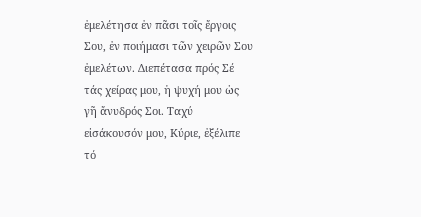ἐμελέτησα ἐν πᾶσι τοῖς ἔργοις Σου, ἐν ποιήμασι τῶν χειρῶν Σου ἐμελέτων. Διεπέτασα πρός Σέ τάς χείρας μου, ἡ ψυχή μου ὡς γῆ ἄνυδρός Σοι. Ταχύ εἰσάκουσόν μου, Κύριε, ἐξέλιπε τό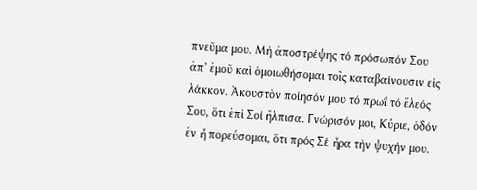πνεῦμα μου. Μὴ ἀποστρέψης τό πρόσωπόν Σου ἀπ’ ἐμοῦ καὶ ὁμοιωθήσομαι τοῖς καταβαίνουσιν εἰς λάκκον. Ἀκουστὸν ποίησόν μου τό πρωΐ τό ἔλεός Σου, ὅτι ἐπὶ Σοί ἤλπισα. Γνώρισόν μοι, Κύριε, ὁδόν ἐν ἧ πορεύσομαι, ὅτι πρός Σέ ἦρα τὴν ψυχήν μου.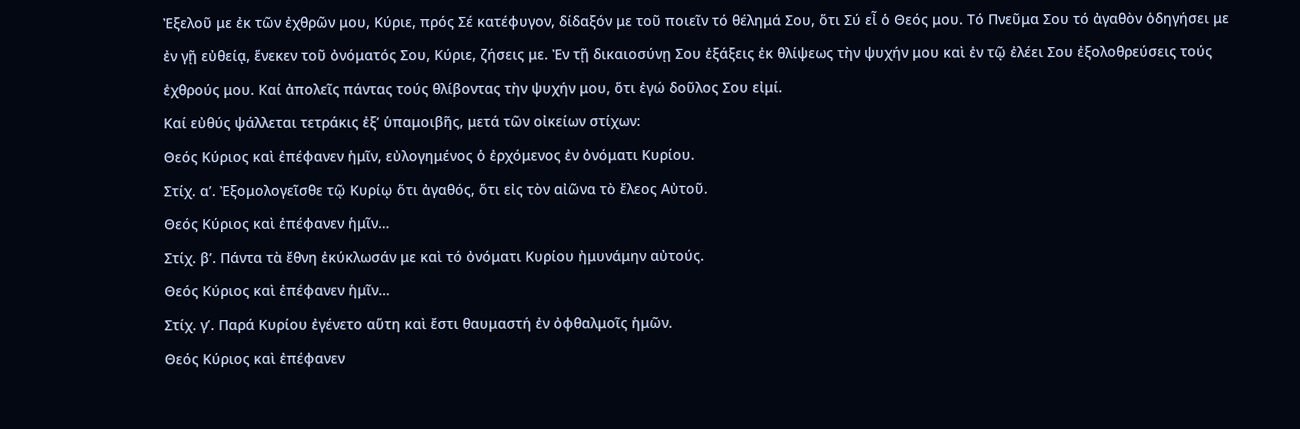Ἐξελοῦ με ἐκ τῶν ἐχθρῶν μου, Κύριε, πρός Σέ κατέφυγον, δίδαξόν με τοῦ ποιεῖν τό θέλημά Σου, ὅτι Σύ εἶ ὁ Θεός μου. Τό Πνεῦμα Σου τό ἀγαθὸν ὁδηγήσει με ἐν γῇ εὐθείᾳ, ἕνεκεν τοῦ ὀνόματός Σου, Κύριε, ζήσεις με. Ἐν τῇ δικαιοσύνῃ Σου ἐξάξεις ἐκ θλίψεως τὴν ψυχήν μου καὶ ἐν τῷ ἐλέει Σου ἐξολοθρεύσεις τούς ἐχθρούς μου. Καί ἀπολεῖς πάντας τούς θλίβοντας τὴν ψυχήν μου, ὅτι ἐγώ δοῦλος Σου εἰμί.
Καί εὐθύς ψάλλεται τετράκις ἐξ’ ὑπαμοιβῆς, μετά τῶν οἰκείων στίχων:
Θεός Κύριος καὶ ἐπέφανεν ἡμῖν, εὐλογημένος ὁ ἐρχόμενος ἐν ὀνόματι Κυρίου.
Στίχ. α’. Ἐξομολογεῖσθε τῷ Κυρίῳ ὅτι ἀγαθός, ὅτι εἰς τὸν αἰῶνα τὸ ἔλεος Αὐτοῦ.
Θεός Κύριος καὶ ἐπέφανεν ἡμῖν…
Στίχ. β’. Πάντα τὰ ἔθνη ἐκύκλωσάν με καὶ τό ὀνόματι Κυρίου ἠμυνάμην αὐτούς.
Θεός Κύριος καὶ ἐπέφανεν ἡμῖν…
Στίχ. γ’. Παρά Κυρίου ἐγένετο αὕτη καὶ ἔστι θαυμαστή ἐν ὀφθαλμοῖς ἡμῶν.
Θεός Κύριος καὶ ἐπέφανεν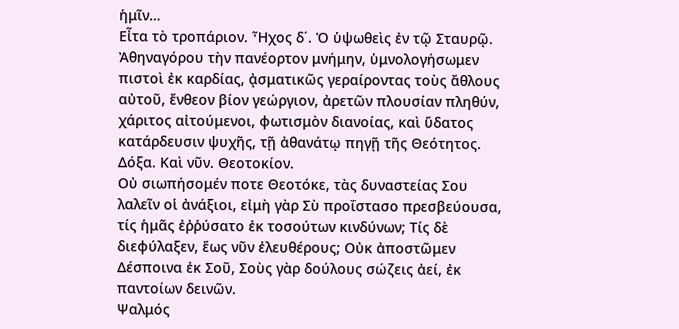ἡμῖν…
Εἶτα τὸ τροπάριον. Ἦχος δ΄. Ὁ ὑψωθεὶς ἐν τῷ Σταυρῷ.
Ἀθηναγόρου τὴν πανέορτον μνήμην, ὑμνολογήσωμεν πιστοὶ ἐκ καρδίας, ᾀσματικῶς γεραίροντας τοὺς ἄθλους αὐτοῦ, ἔνθεον βίον γεώργιον, ἀρετῶν πλουσίαν πληθύν, χάριτος αἰτούμενοι, φωτισμὸν διανοίας, καὶ ὕδατος κατάρδευσιν ψυχῆς, τῇ ἀθανάτῳ πηγῇ τῆς Θεότητος.
Δόξα. Καὶ νῦν. Θεοτοκίον.
Οὐ σιωπήσομέν ποτε Θεοτόκε, τὰς δυναστείας Σου λαλεῖν οἱ ἀνάξιοι, εἰμὴ γὰρ Σὺ προΐστασο πρεσβεύουσα, τίς ἡμᾶς ἐῤῥύσατο ἐκ τοσούτων κινδύνων; Τίς δὲ διεφύλαξεν, ἕως νῦν ἐλευθέρους; Οὐκ ἀποστῶμεν Δέσποινα ἐκ Σοῦ, Σοὺς γὰρ δούλους σώζεις ἀεί, ἐκ παντοίων δεινῶν.
Ψαλμός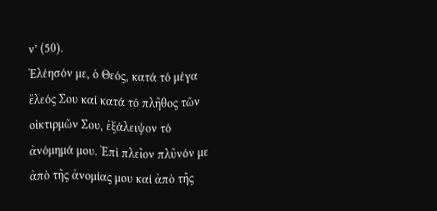ν’ (50).
Ἐλέησόν με, ὁ Θεός, κατά τό μέγα ἔλεός Σου καί κατά τό πλῆθος τῶν οἰκτιρμῶν Σου, ἐξάλειψον τό ἀνόμημά μου. Ἐπὶ πλεῖον πλῦνόν με ἀπὸ τῆς ἀνομίας μου καί ἀπὸ τῆς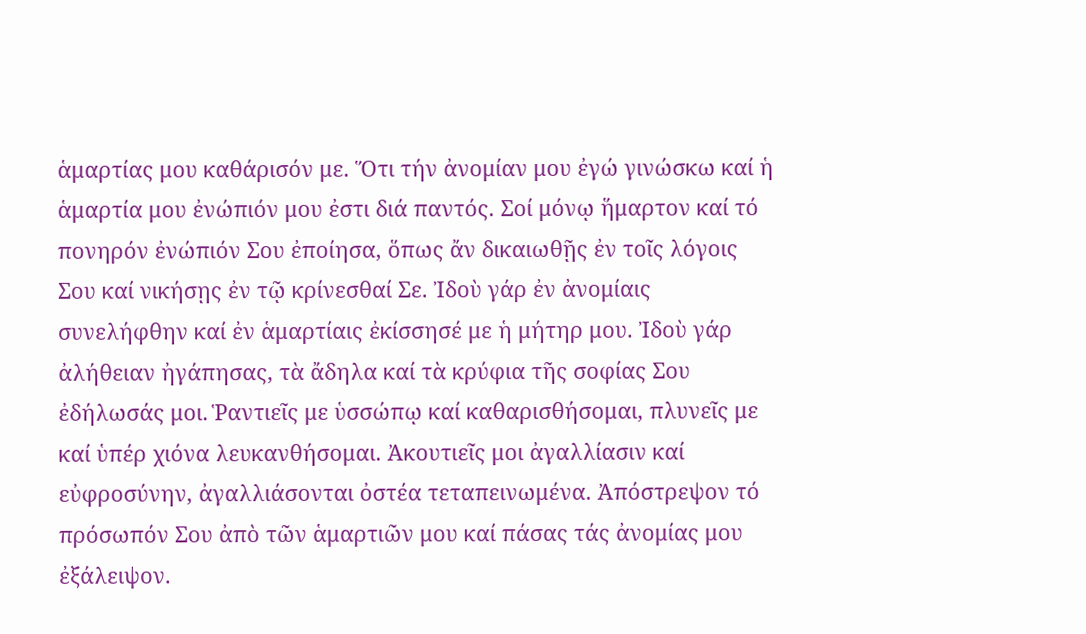ἁμαρτίας μου καθάρισόν με. Ὅτι τήν ἀνομίαν μου ἐγώ γινώσκω καί ἡ ἁμαρτία μου ἐνώπιόν μου ἐστι διά παντός. Σοί μόνῳ ἥμαρτον καί τό πονηρόν ἐνώπιόν Σου ἐποίησα, ὅπως ἄν δικαιωθῇς ἐν τοῖς λόγοις Σου καί νικήσῃς ἐν τῷ κρίνεσθαί Σε. Ἰδοὺ γάρ ἐν ἀνομίαις συνελήφθην καί ἐν ἁμαρτίαις ἐκίσσησέ με ἡ μήτηρ μου. Ἰδοὺ γάρ ἀλήθειαν ἠγάπησας, τὰ ἄδηλα καί τὰ κρύφια τῆς σοφίας Σου ἐδήλωσάς μοι. Ῥαντιεῖς με ὑσσώπῳ καί καθαρισθήσομαι, πλυνεῖς με καί ὑπέρ χιόνα λευκανθήσομαι. Ἀκουτιεῖς μοι ἀγαλλίασιν καί εὐφροσύνην, ἀγαλλιάσονται ὀστέα τεταπεινωμένα. Ἀπόστρεψον τό πρόσωπόν Σου ἀπὸ τῶν ἁμαρτιῶν μου καί πάσας τάς ἀνομίας μου ἐξάλειψον.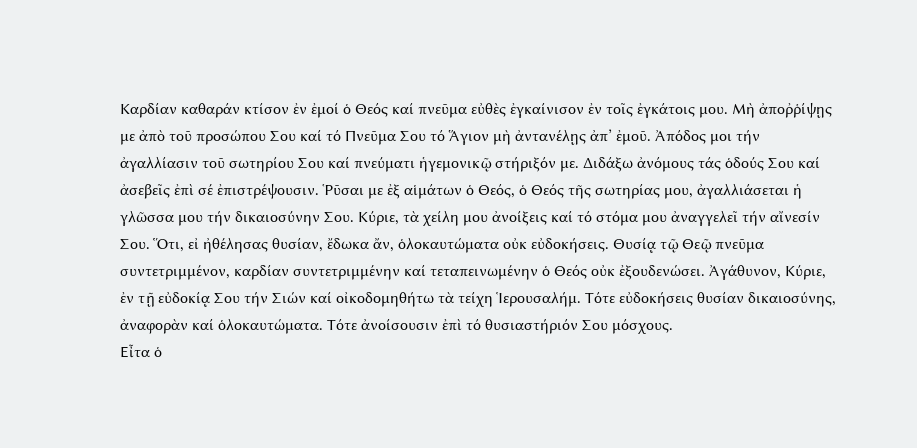Καρδίαν καθαράν κτίσον ἐν ἐμοί ὁ Θεός καί πνεῦμα εὐθὲς ἐγκαίνισον ἐν τοῖς ἐγκάτοις μου. Μὴ ἀποῤῥίψῃς με ἀπὸ τοῦ προσώπου Σου καί τό Πνεῦμα Σου τό Ἅγιον μὴ ἀντανέλῃς ἀπ’ ἐμοῦ. Ἀπόδος μοι τήν ἀγαλλίασιν τοῦ σωτηρίου Σου καί πνεύματι ἡγεμονικῷ στήριξόν με. Διδάξω ἀνόμους τάς ὁδούς Σου καί ἀσεβεῖς ἐπὶ σέ ἐπιστρέψουσιν. Ῥῦσαι με ἐξ αἱμάτων ὁ Θεός, ὁ Θεός τῆς σωτηρίας μου, ἀγαλλιάσεται ἡ γλῶσσα μου τήν δικαιοσύνην Σου. Κύριε, τὰ χείλη μου ἀνοίξεις καί τό στόμα μου ἀναγγελεῖ τήν αἴνεσίν Σου. Ὅτι, εἰ ἠθέλησας θυσίαν, ἔδωκα ἄν, ὁλοκαυτώματα οὐκ εὐδοκήσεις. Θυσίᾳ τῷ Θεῷ πνεῦμα συντετριμμένον, καρδίαν συντετριμμένην καί τεταπεινωμένην ὁ Θεός οὐκ ἐξουδενώσει. Ἀγάθυνον, Κύριε, ἐν τῇ εὐδοκίᾳ Σου τήν Σιών καί οἰκοδομηθήτω τὰ τείχη Ἱερουσαλήμ. Τότε εὐδοκήσεις θυσίαν δικαιοσύνης, ἀναφορὰν καί ὁλοκαυτώματα. Τότε ἀνοίσουσιν ἐπὶ τό θυσιαστήριόν Σου μόσχους.
Εἶτα ὁ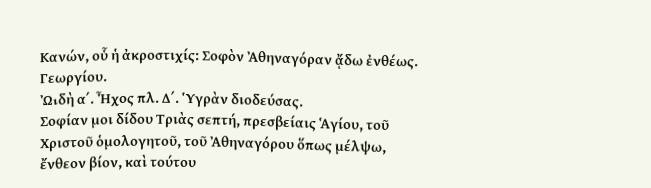Κανών, οὗ ἡ ἀκροστιχίς: Σοφὸν Ἀθηναγόραν ᾄδω ἐνθέως. Γεωργίου.
ᾨδὴ α΄. Ἦχος πλ. Δ΄. Ὑγρὰν διοδεύσας.
Σοφίαν μοι δίδου Τριὰς σεπτή, πρεσβείαις Ἁγίου, τοῦ Χριστοῦ ὁμολογητοῦ, τοῦ Ἀθηναγόρου ὅπως μέλψω, ἔνθεον βίον, καὶ τούτου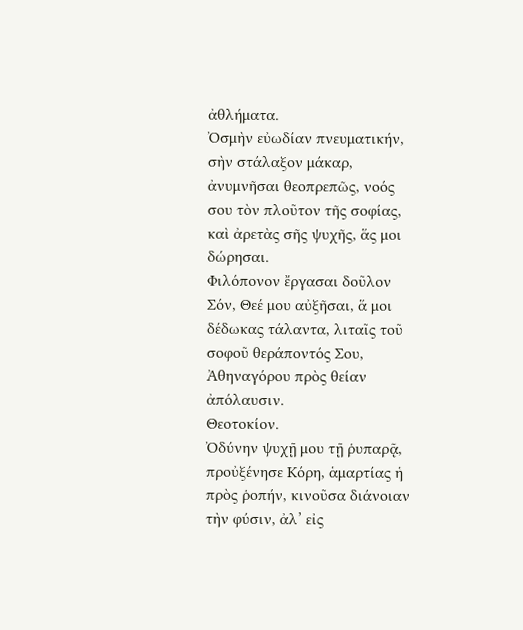ἀθλήματα.
Ὀσμὴν εὐωδίαν πνευματικήν, σὴν στάλαξον μάκαρ, ἀνυμνῆσαι θεοπρεπῶς, νοός σου τὸν πλοῦτον τῆς σοφίας, καὶ ἀρετὰς σῆς ψυχῆς, ἅς μοι δώρησαι.
Φιλόπονον ἔργασαι δοῦλον Σόν, Θεέ μου αὐξῆσαι, ἅ μοι δέδωκας τάλαντα, λιταῖς τοῦ σοφοῦ θεράποντός Σου, Ἀθηναγόρου πρὸς θείαν ἀπόλαυσιν.
Θεοτοκίον.
Ὀδύνην ψυχῇ μου τῇ ῥυπαρᾷ, προὐξένησε Κόρη, ἁμαρτίας ἡ πρὸς ῥοπήν, κινοῦσα διάνοιαν τὴν φύσιν, ἀλ’ εἰς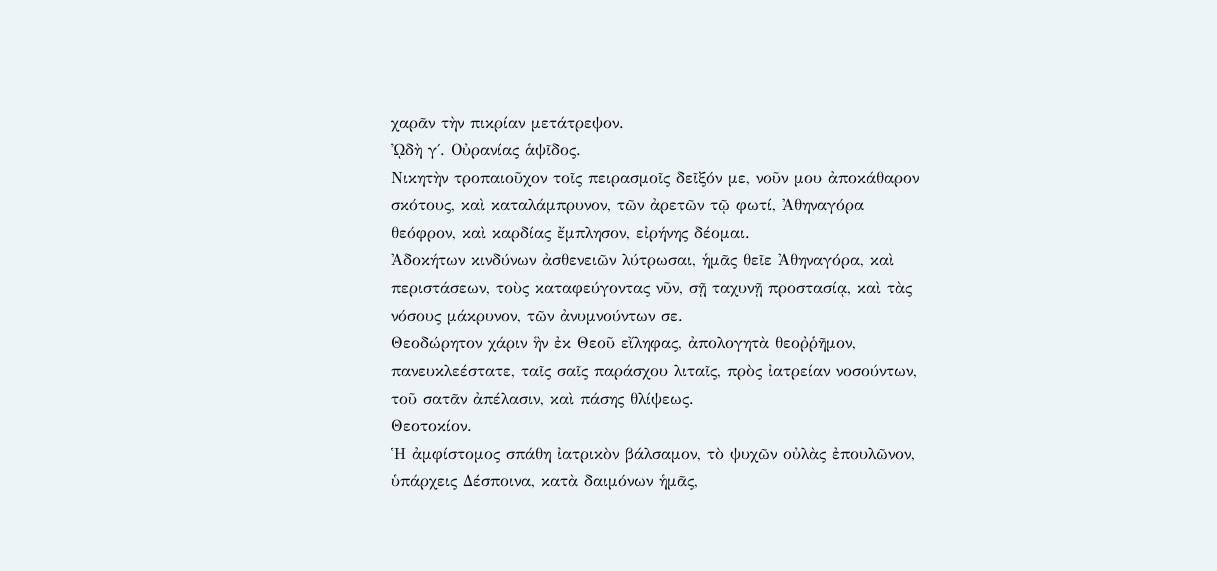χαρᾶν τὴν πικρίαν μετάτρεψον.
ᾨδὴ γ΄. Οὐρανίας ἁψῖδος.
Νικητὴν τροπαιοῦχον τοῖς πειρασμοῖς δεῖξόν με, νοῦν μου ἀποκάθαρον σκότους, καὶ καταλάμπρυνον, τῶν ἀρετῶν τῷ φωτί, Ἀθηναγόρα θεόφρον, καὶ καρδίας ἔμπλησον, εἰρήνης δέομαι.
Ἀδοκήτων κινδύνων ἀσθενειῶν λύτρωσαι, ἡμᾶς θεῖε Ἀθηναγόρα, καὶ περιστάσεων, τοὺς καταφεύγοντας νῦν, σῇ ταχυνῇ προστασίᾳ, καὶ τὰς νόσους μάκρυνον, τῶν ἀνυμνούντων σε.
Θεοδώρητον χάριν ἣν ἐκ Θεοῦ εἴληφας, ἀπολογητὰ θεοῤῥῆμον, πανευκλεέστατε, ταῖς σαῖς παράσχου λιταῖς, πρὸς ἰατρείαν νοσούντων, τοῦ σατᾶν ἀπέλασιν, καὶ πάσης θλίψεως.
Θεοτοκίον.
Ἡ ἀμφίστομος σπάθη ἰατρικὸν βάλσαμον, τὸ ψυχῶν οὐλὰς ἐπουλῶνον, ὑπάρχεις Δέσποινα, κατὰ δαιμόνων ἡμᾶς,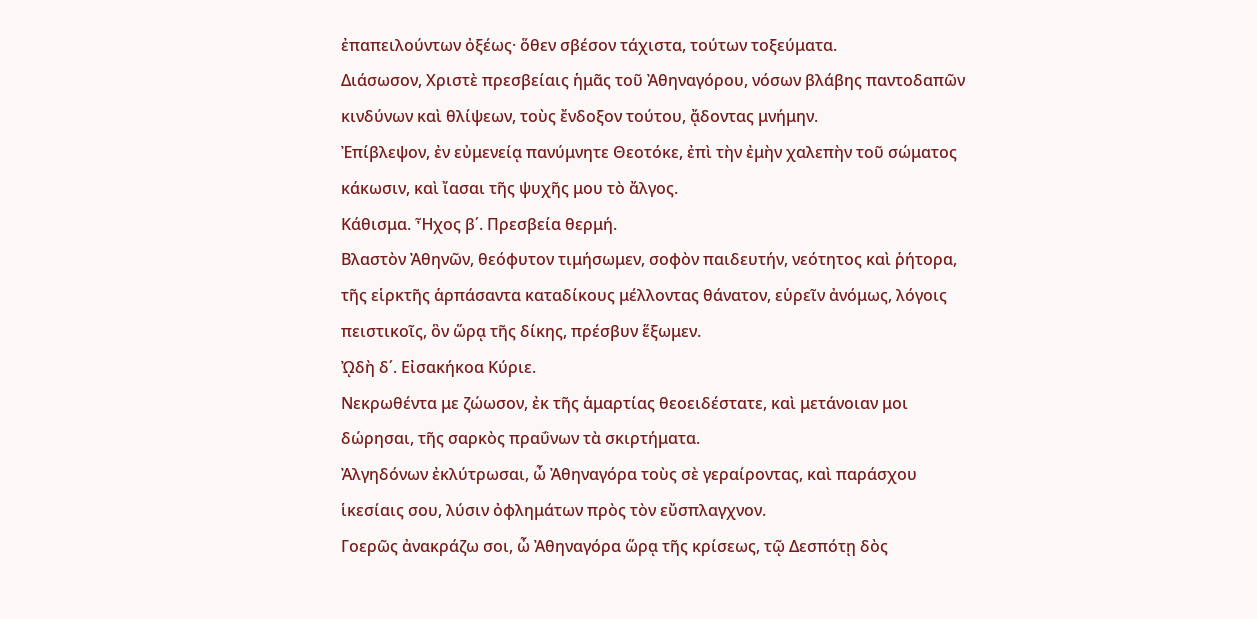ἐπαπειλούντων ὀξέως· ὅθεν σβέσον τάχιστα, τούτων τοξεύματα.
Διάσωσον, Χριστὲ πρεσβείαις ἡμᾶς τοῦ Ἀθηναγόρου, νόσων βλάβης παντοδαπῶν κινδύνων καὶ θλίψεων, τοὺς ἔνδοξον τούτου, ᾄδοντας μνήμην.
Ἐπίβλεψον, ἐν εὐμενείᾳ πανύμνητε Θεοτόκε, ἐπὶ τὴν ἐμὴν χαλεπὴν τοῦ σώματος κάκωσιν, καὶ ἴασαι τῆς ψυχῆς μου τὸ ἄλγος.
Κάθισμα. Ἦχος β΄. Πρεσβεία θερμή.
Βλαστὸν Ἀθηνῶν, θεόφυτον τιμήσωμεν, σοφὸν παιδευτήν, νεότητος καὶ ῥήτορα, τῆς εἱρκτῆς ἁρπάσαντα καταδίκους μέλλοντας θάνατον, εὑρεῖν ἀνόμως, λόγοις πειστικοῖς, ὃν ὥρᾳ τῆς δίκης, πρέσβυν ἕξωμεν.
ᾨδὴ δ΄. Εἰσακήκοα Κύριε.
Νεκρωθέντα με ζώωσον, ἐκ τῆς ἁμαρτίας θεοειδέστατε, καὶ μετάνοιαν μοι δώρησαι, τῆς σαρκὸς πραΰνων τὰ σκιρτήματα.
Ἀλγηδόνων ἐκλύτρωσαι, ὦ Ἀθηναγόρα τοὺς σὲ γεραίροντας, καὶ παράσχου ἱκεσίαις σου, λύσιν ὀφλημάτων πρὸς τὸν εὔσπλαγχνον.
Γοερῶς ἀνακράζω σοι, ὦ Ἀθηναγόρα ὥρᾳ τῆς κρίσεως, τῷ Δεσπότῃ δὸς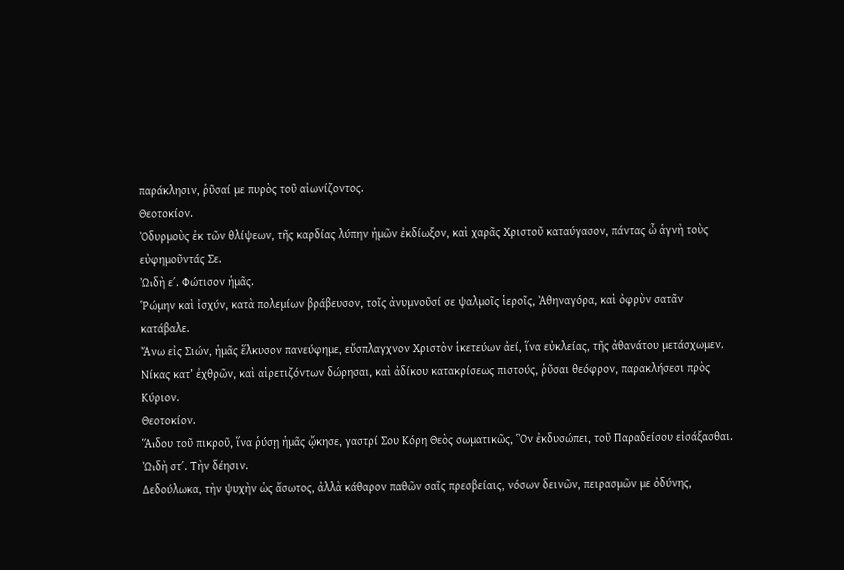παράκλησιν, ῥῦσαί με πυρὸς τοῦ αἰωνίζοντος.
Θεοτοκίον.
Ὀδυρμοὺς ἐκ τῶν θλίψεων, τῆς καρδίας λύπην ἡμῶν ἐκδίωξον, καὶ χαρᾶς Χριστοῦ καταύγασον, πάντας ὦ ἁγνὴ τοὺς εὐφημοῦντάς Σε.
ᾨδὴ ε΄. Φώτισον ἡμᾶς.
Ῥώμην καὶ ἰσχύν, κατὰ πολεμίων βράβευσον, τοῖς ἀνυμνοῦσί σε ψαλμοῖς ἱεροῖς, Ἀθηναγόρα, καὶ ὀφρὺν σατᾶν κατάβαλε.
Ἄνω εἰς Σιών, ἡμᾶς ἕλκυσον πανεύφημε, εὔσπλαγχνον Χριστὸν ἱκετεύων ἀεί, ἵνα εὐκλείας, τῆς ἀθανάτου μετάσχωμεν.
Νίκας κατ’ ἐχθρῶν, καὶ αἱρετιζόντων δώρησαι, καὶ ἀδίκου κατακρίσεως πιστούς, ῥῦσαι θεόφρον, παρακλήσεσι πρὸς Κύριον.
Θεοτοκίον.
ᾍδου τοῦ πικροῦ, ἵνα ῥύσῃ ἡμᾶς ᾤκησε, γαστρί Σου Κόρη Θεὸς σωματικῶς, Ὃν ἐκδυσώπει, τοῦ Παραδείσου εἰσάξασθαι.
ᾨδὴ στ΄. Τὴν δέησιν.
Δεδούλωκα, τὴν ψυχὴν ὡς ἄσωτος, ἀλλὰ κάθαρον παθῶν σαῖς πρεσβείαις, νόσων δεινῶν, πειρασμῶν με ὀδύνης,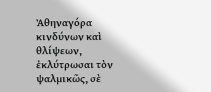Ἀθηναγόρα κινδύνων καὶ θλίψεων, ἐκλύτρωσαι τὸν ψαλμικῶς, σὲ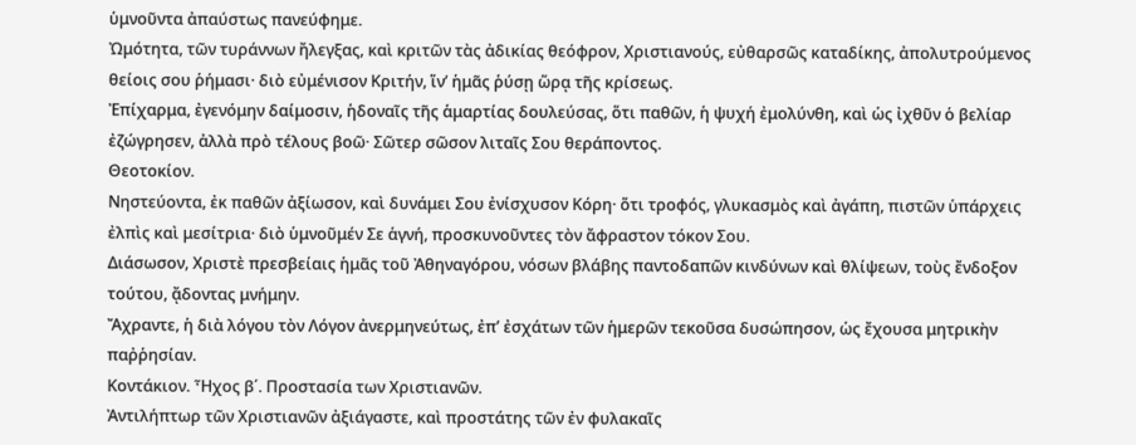ὑμνοῦντα ἀπαύστως πανεύφημε.
Ὠμότητα, τῶν τυράννων ἤλεγξας, καὶ κριτῶν τὰς ἀδικίας θεόφρον, Χριστιανούς, εὐθαρσῶς καταδίκης, ἀπολυτρούμενος θείοις σου ῥήμασι· διὸ εὐμένισον Κριτήν, ἵν’ ἡμᾶς ῥύσῃ ὥρᾳ τῆς κρίσεως.
Ἐπίχαρμα, ἐγενόμην δαίμοσιν, ἡδοναῖς τῆς ἁμαρτίας δουλεύσας, ὅτι παθῶν, ἡ ψυχή ἐμολύνθη, καὶ ὡς ἰχθῦν ὁ βελίαρ ἐζώγρησεν, ἀλλὰ πρὸ τέλους βοῶ· Σῶτερ σῶσον λιταῖς Σου θεράποντος.
Θεοτοκίον.
Νηστεύοντα, ἐκ παθῶν ἀξίωσον, καὶ δυνάμει Σου ἐνίσχυσον Κόρη· ὅτι τροφός, γλυκασμὸς καὶ ἀγάπη, πιστῶν ὑπάρχεις ἐλπὶς καὶ μεσίτρια· διὸ ὑμνοῦμέν Σε ἁγνή, προσκυνοῦντες τὸν ἄφραστον τόκον Σου.
Διάσωσον, Χριστὲ πρεσβείαις ἡμᾶς τοῦ Ἀθηναγόρου, νόσων βλάβης παντοδαπῶν κινδύνων καὶ θλίψεων, τοὺς ἔνδοξον τούτου, ᾄδοντας μνήμην.
Ἄχραντε, ἡ διὰ λόγου τὸν Λόγον ἀνερμηνεύτως, ἐπ’ ἐσχάτων τῶν ἡμερῶν τεκοῦσα δυσώπησον, ὡς ἔχουσα μητρικὴν παῤῥησίαν.
Κοντάκιον. Ἦχος β΄. Προστασία των Χριστιανῶν.
Ἀντιλήπτωρ τῶν Χριστιανῶν ἀξιάγαστε, καὶ προστάτης τῶν ἐν φυλακαῖς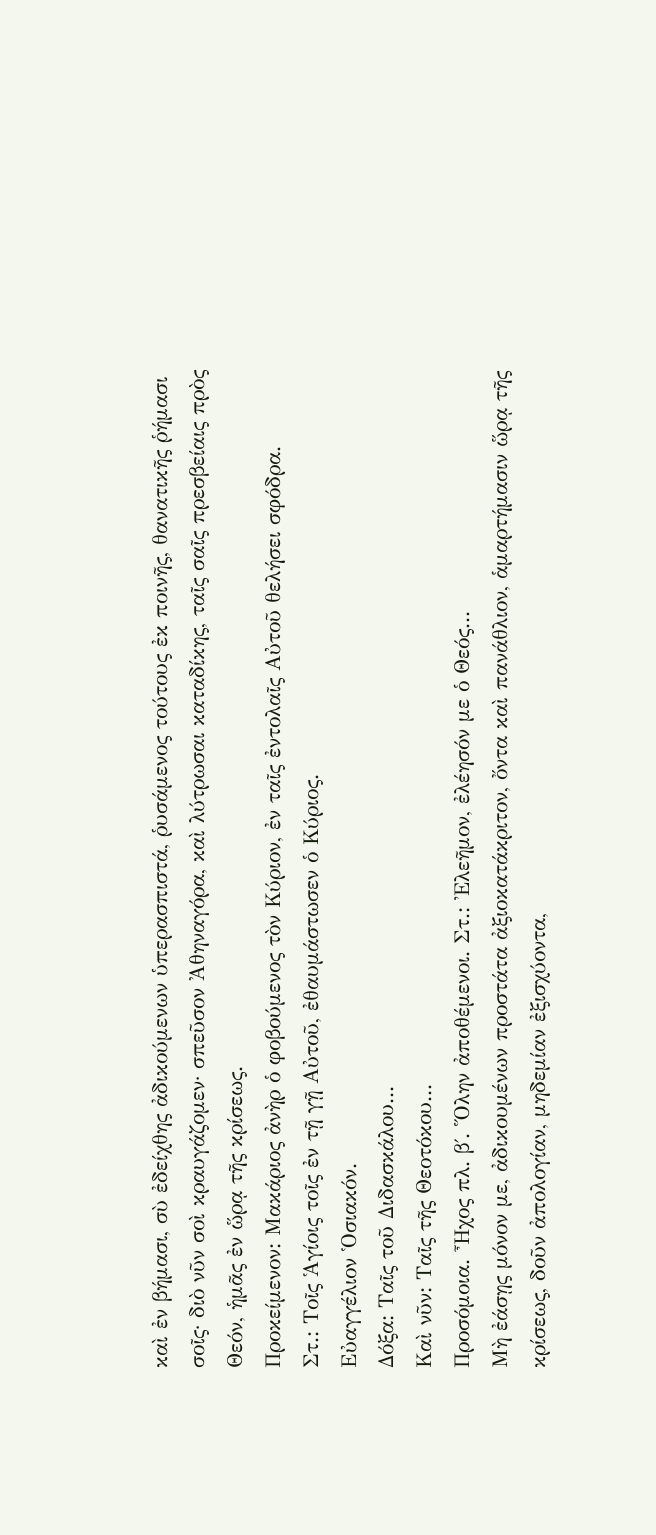καὶ ἐν βήμασι, σὺ ἐδείχθης ἀδικούμενων ὑπερασπιστά, ῥυσάμενος τούτους ἐκ ποινῆς, θανατικῆς ῥήμασι σοῖς· διὸ νῦν σοὶ κραυγάζομεν· σπεῦσον Ἀθηναγόρα, καὶ λύτρωσαι καταδίκης, ταῖς σαῖς πρεσβείαις πρὸς Θεόν, ἡμᾶς ἐν ὥρᾳ τῆς κρίσεως.
Προκείμενον: Μακάριος ἀνὴρ ὁ φοβούμενος τὸν Κύριον, ἐν ταῖς ἐντολαῖς Αὐτοῦ θελήσει σφόδρα.
Στ.: Τοῖς Ἁγίοις τοῖς ἐν τῇ γῇ Αὐτοῦ, ἐθαυμάστωσεν ὁ Κύριος.
Εὐαγγέλιον Ὁσιακόν.
Δόξα: Ταῖς τοῦ Διδασκάλου...
Καὶ νῦν: Ταῖς τῆς Θεοτόκου...
Προσόμοια. Ἦχος πλ. β΄. Ὅλην ἀποθέμενοι. Στ.: Ἐλεῆμον, ἐλέησόν με ὁ Θεός...
Μὴ ἐάσῃς μόνον με, ἀδικουμένων προστάτα ἀξιοκατάκριτον, ὄντα καὶ πανάθλιον, ἁμαρτήμασιν ὥρᾳ τῆς κρίσεως, δοῦν ἀπολογίαν, μηδεμίαν ἐξισχύοντα,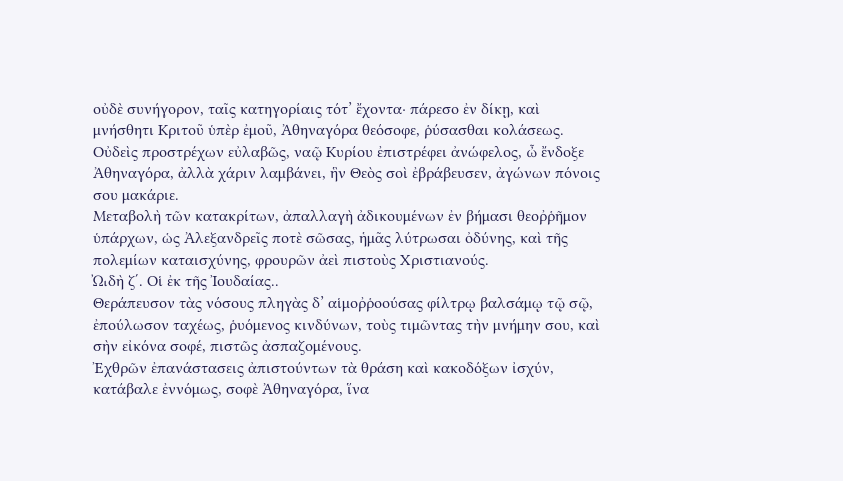οὐδὲ συνήγορον, ταῖς κατηγορίαις τότ’ ἔχοντα· πάρεσο ἐν δίκῃ, καὶ μνήσθητι Κριτοῦ ὑπὲρ ἐμοῦ, Ἀθηναγόρα θεόσοφε, ῥύσασθαι κολάσεως.
Οὐδεὶς προστρέχων εὐλαβῶς, ναῷ Κυρίου ἐπιστρέφει ἀνώφελος, ὦ ἔνδοξε Ἀθηναγόρα, ἀλλὰ χάριν λαμβάνει, ἣν Θεὸς σοὶ ἐβράβευσεν, ἀγώνων πόνοις σου μακάριε.
Μεταβολὴ τῶν κατακρίτων, ἀπαλλαγὴ ἀδικουμένων ἐν βήμασι θεοῤῥῆμον ὑπάρχων, ὡς Ἀλεξανδρεῖς ποτὲ σῶσας, ἡμᾶς λύτρωσαι ὀδύνης, καὶ τῆς πολεμίων καταισχύνης, φρουρῶν ἀεὶ πιστοὺς Χριστιανούς.
ᾨδὴ ζ΄. Οἱ ἐκ τῆς Ἰουδαίας..
Θεράπευσον τὰς νόσους πληγὰς δ’ αἱμοῤῥοούσας φίλτρῳ βαλσάμῳ τῷ σῷ, ἐπούλωσον ταχέως, ῥυόμενος κινδύνων, τοὺς τιμῶντας τὴν μνήμην σου, καὶ σὴν εἰκόνα σοφέ, πιστῶς ἀσπαζομένους.
Ἐχθρῶν ἐπανάστασεις ἀπιστούντων τὰ θράση καὶ κακοδόξων ἰσχύν, κατάβαλε ἐννόμως, σοφὲ Ἀθηναγόρα, ἵνα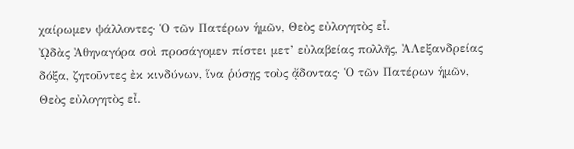χαίρωμεν ψάλλοντες· Ὁ τῶν Πατέρων ἡμῶν, Θεὸς εὐλογητὸς εἶ.
ᾨδὰς Ἀθηναγόρα σοὶ προσάγομεν πίστει μετ’ εὐλαβείας πολλῆς, ἈΛεξανδρείας δόξα, ζητοῦντες ἐκ κινδύνων, ἵνα ῥύσῃς τοὺς ᾄδοντας· Ὁ τῶν Πατέρων ἡμῶν, Θεὸς εὐλογητὸς εἶ.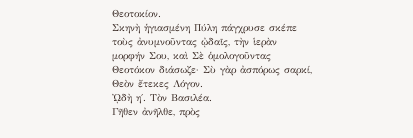Θεοτοκίον.
Σκηνὴ ἡγιασμένη Πύλη πάγχρυσε σκέπε τοὺς ἀνυμνοῦντας ᾠδαῖς, τὴν ἱερὰν μορφήν Σου, καὶ Σὲ ὁμολογοῦντας Θεοτόκον διάσωζε· Σὺ γὰρ ἀσπόρως σαρκί, Θεὸν ἔτεκες Λόγον.
ᾨδὴ η΄. Τὸν Βασιλέα.
Γῆθεν ἀνῆλθε, πρὸς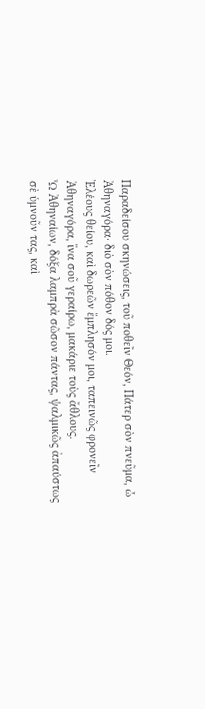Παραδείσου σκηνώσεις, τοῦ ποθεῖν Θεόν, Πάτερ σὸν πνεῦμα, ὦ Ἀθηναγόρα· διὸ σὸν πόθον δός μοι.
Ἐλέους θείου, καὶ δωρεῶν ἔμπλησόν μοι, ταπεινῶς φρονεῖν Ἀθηναγόρα, ἵνα σοῦ γεραίρω, μακάριε τοὺς ἄθλους.
Ὦ Ἀθηναίων, δόξα λαμπρὰ σῶσον πάντας, ψαλμικῶς ἀπαύστως σὲ ὑμνοῦν τας, καὶ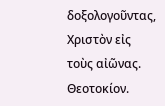δοξολογοῦντας, Χριστὸν εἰς τοὺς αἰῶνας.
Θεοτοκίον.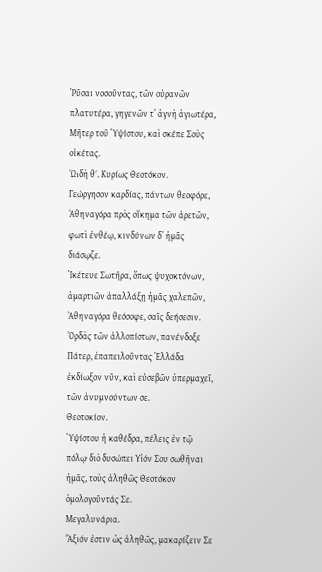Ῥῦσαι νοσοῦντας, τῶν οὐρανῶν πλατυτέρα, γηγενῶν τ’ ἁγνὴ ἁγιωτέρα, Μῆτερ τοῦ Ὑψίστου, καὶ σκέπε Σοὺς οἰκέτας.
ᾨδὴ θ΄. Κυρίως Θεοτόκον.
Γεώργησον καρδίας, πάντων θεοφόρε, Ἀθηναγόρα πρὸς οἴκημα τῶν ἀρετῶν, φωτὶ ἐνθέῳ, κινδύνων δ’ ἡμᾶς διάσῳζε.
Ἱκέτευε Σωτῆρα, ὅπως ψυχοκτόνων, ἁμαρτιῶν ἀπαλλάξῃ ἡμᾶς χαλεπῶν, Ἀθηναγόρα θεόσοφε, σαῖς δεήσεσιν.
Ὀρδὰς τῶν ἀλλοπίστων, πανένδοξε Πάτερ, ἐπαπειλοῦντας Ἑλλάδα ἐκδίωξον νῦν, καὶ εὐσεβῶν ὑπερμαχεῖ, τῶν ἀνυμνούντων σε.
Θεοτοκίον.
Ὑψίστου ἡ καθέδρα, πέλεις ἐν τῷ πόλῳ· διὸ δυσώπει Υἱόν Σου σωθῆναι ἡμᾶς, τοὺς ἀληθῶς Θεοτόκον ὁμολογοῦντάς Σε.
Μεγαλυνάρια.
Ἄξιόν ἐστιν ὡς ἀληθῶς, μακαρίζειν Σε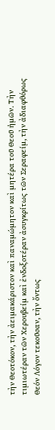τὴν Θεοτόκον, τὴν ἀειμακάριστον καὶ παναμώμητον καὶ μητέρα τοῦ Θεοῦ ἡμῶν. Τὴν τιμιωτέραν τῶν Χερουβείμ καὶ ἐνδοξοτέραν ἀσυγκρίτως τῶν Σεραφείμ, τὴν ἀδιαφθόρως Θεόν Λόγον τεκοῦσαν, τὴν ὄντως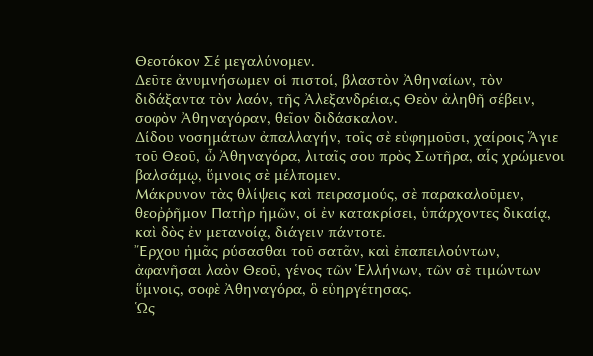Θεοτόκον Σέ μεγαλύνομεν.
Δεῦτε ἀνυμνήσωμεν οἱ πιστοί, βλαστὸν Ἀθηναίων, τὸν διδάξαντα τὸν λαόν, τῆς Ἀλεξανδρέια,ς Θεὸν ἀληθῆ σέβειν, σοφὸν Ἀθηναγόραν, θεῖον διδάσκαλον.
Δίδου νοσημάτων ἀπαλλαγήν, τοῖς σὲ εὐφημοῦσι, χαίροις Ἅγιε τοῦ Θεοῦ, ὦ Ἀθηναγόρα, λιταῖς σου πρὸς Σωτῆρα, αἷς χρώμενοι βαλσάμῳ, ὕμνοις σὲ μέλπομεν.
Μάκρυνον τὰς θλίψεις καὶ πειρασμούς, σὲ παρακαλοῦμεν, θεοῤῥῆμον Πατὴρ ἡμῶν, οἱ ἐν κατακρίσει, ὑπάρχοντες δικαίᾳ, καὶ δὸς ἐν μετανοίᾳ, διάγειν πάντοτε.
Ἔρχου ἡμᾶς ρύσασθαι τοῦ σατᾶν, καὶ ἐπαπειλούντων, ἀφανῆσαι λαὸν Θεοῦ, γένος τῶν Ἑλλήνων, τῶν σὲ τιμώντων ὕμνοις, σοφὲ Ἀθηναγόρα, ὃ εὐηργέτησας.
Ὡς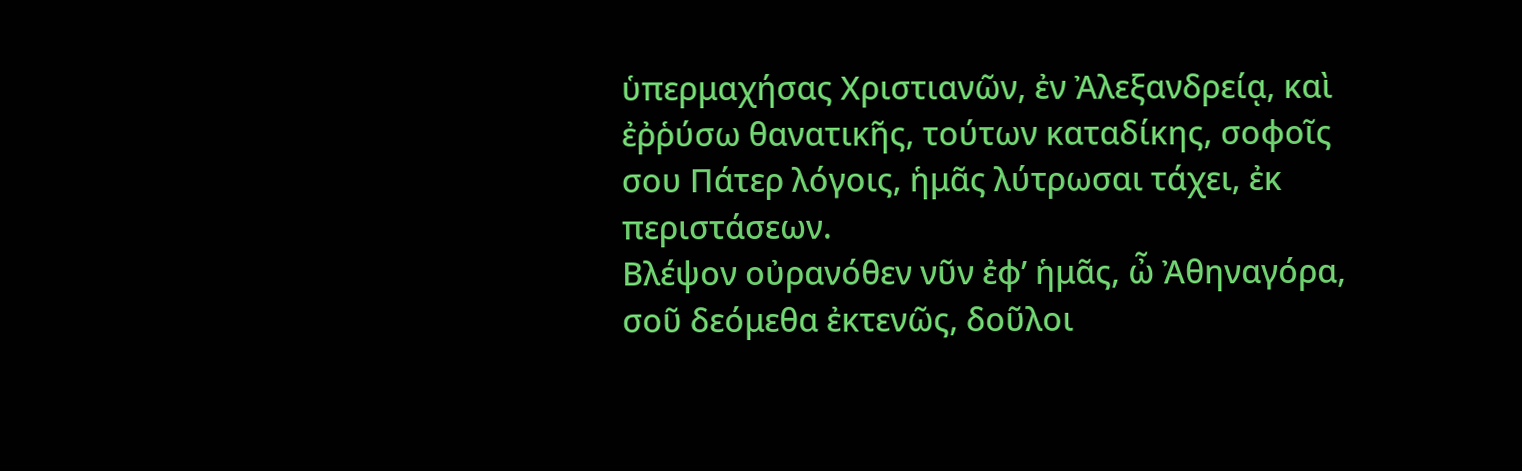ὑπερμαχήσας Χριστιανῶν, ἐν Ἀλεξανδρείᾳ, καὶ ἐῤῥύσω θανατικῆς, τούτων καταδίκης, σοφοῖς σου Πάτερ λόγοις, ἡμᾶς λύτρωσαι τάχει, ἐκ περιστάσεων.
Βλέψον οὐρανόθεν νῦν ἐφ’ ἡμᾶς, ὦ Ἀθηναγόρα, σοῦ δεόμεθα ἐκτενῶς, δοῦλοι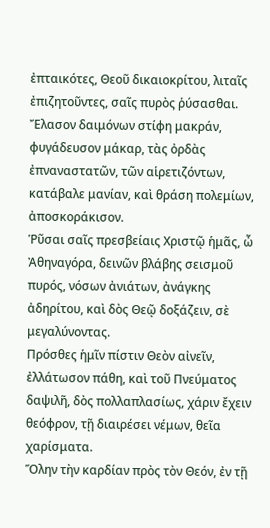ἐπταικότες, Θεοῦ δικαιοκρίτου, λιταῖς ἐπιζητοῦντες, σαῖς πυρὸς ῥύσασθαι.
Ἔλασον δαιμόνων στίφη μακράν, φυγάδευσον μάκαρ, τὰς ὀρδὰς ἐπναναστατῶν, τῶν αἱρετιζόντων, κατάβαλε μανίαν, καὶ θράση πολεμίων, ἀποσκοράκισον.
Ῥῦσαι σαῖς πρεσβείαις Χριστῷ ἡμᾶς, ὦ Ἀθηναγόρα, δεινῶν βλάβης σεισμοῦ πυρός, νόσων ἀνιάτων, ἀνάγκης ἀδηρίτου, καὶ δὸς Θεῷ δοξάζειν, σὲ μεγαλύνοντας.
Πρόσθες ἡμῖν πίστιν Θεὸν αἰνεῖν, ἐλλάτωσον πάθη, καὶ τοῦ Πνεύματος δαψιλῆ, δὸς πολλαπλασίως, χάριν ἔχειν θεόφρον, τῇ διαιρέσει νέμων, θεῖα χαρίσματα.
Ὅλην τὴν καρδίαν πρὸς τὸν Θεόν, ἐν τῇ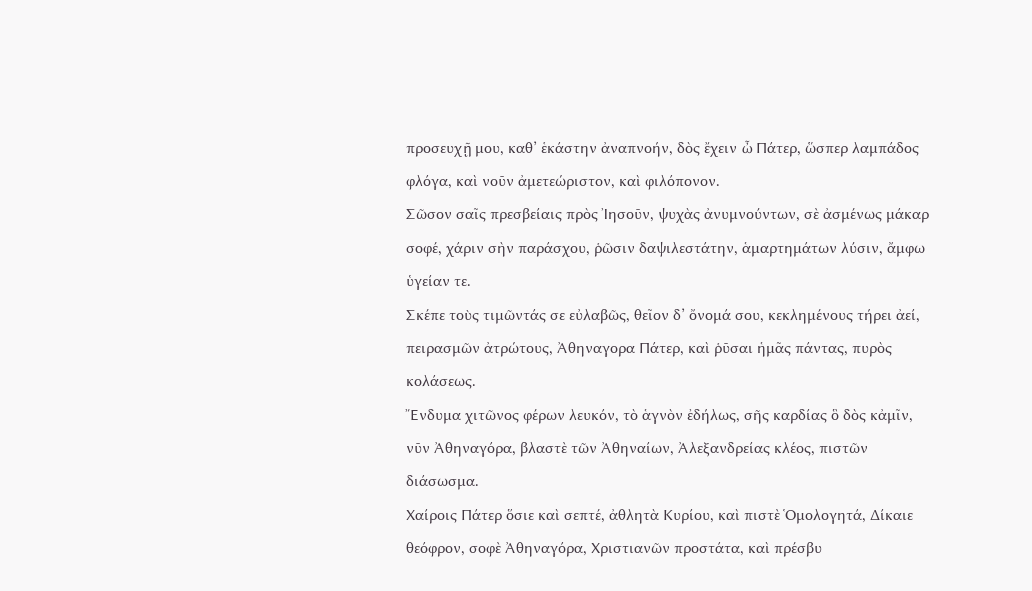προσευχῇ μου, καθ’ ἑκάστην ἀναπνοήν, δὸς ἔχειν ὦ Πάτερ, ὥσπερ λαμπάδος φλόγα, καὶ νοῦν ἀμετεώριστον, καὶ φιλόπονον.
Σῶσον σαῖς πρεσβείαις πρὸς Ἰησοῦν, ψυχὰς ἀνυμνούντων, σὲ ἀσμένως μάκαρ σοφέ, χάριν σὴν παράσχου, ῥῶσιν δαψιλεστάτην, ἁμαρτημάτων λύσιν, ἄμφω ὑγείαν τε.
Σκέπε τοὺς τιμῶντάς σε εὐλαβῶς, θεῖον δ’ ὄνομά σου, κεκλημένους τήρει ἀεί, πειρασμῶν ἀτρώτους, Ἀθηναγορα Πάτερ, καὶ ῥῦσαι ἡμᾶς πάντας, πυρὸς κολάσεως.
Ἔνδυμα χιτῶνος φέρων λευκόν, τὸ ἁγνὸν ἐδήλως, σῆς καρδίας ὃ δὸς κἀμῖν, νῦν Ἀθηναγόρα, βλαστὲ τῶν Ἀθηναίων, Ἀλεξανδρείας κλέος, πιστῶν διάσωσμα.
Χαίροις Πάτερ ὅσιε καὶ σεπτέ, ἀθλητὰ Κυρίου, καὶ πιστὲ Ὁμολογητά, Δίκαιε θεόφρον, σοφὲ Ἀθηναγόρα, Χριστιανῶν προστάτα, καὶ πρέσβυ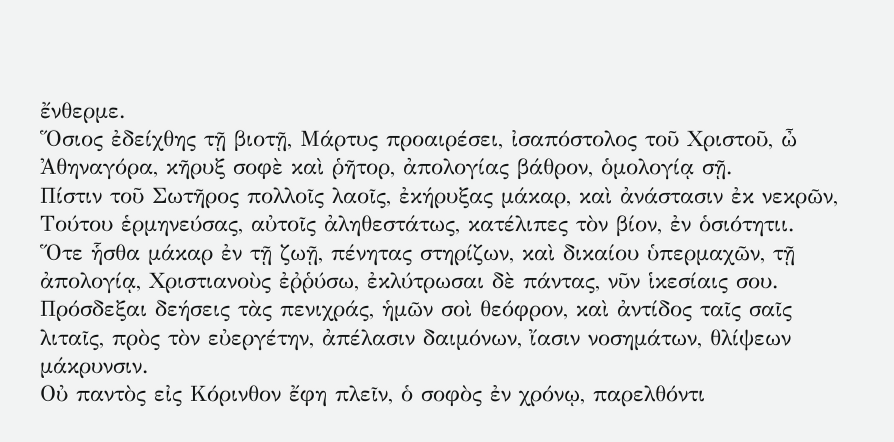ἔνθερμε.
Ὅσιος ἐδείχθης τῇ βιοτῇ, Μάρτυς προαιρέσει, ἰσαπόστολος τοῦ Χριστοῦ, ὦ Ἀθηναγόρα, κῆρυξ σοφὲ καὶ ῥῆτορ, ἀπολογίας βάθρον, ὁμολογίᾳ σῇ.
Πίστιν τοῦ Σωτῆρος πολλοῖς λαοῖς, ἐκήρυξας μάκαρ, καὶ ἀνάστασιν ἐκ νεκρῶν, Τούτου ἑρμηνεύσας, αὐτοῖς ἀληθεστάτως, κατέλιπες τὸν βίον, ἐν ὁσιότητιι.
Ὅτε ἧσθα μάκαρ ἐν τῇ ζωῇ, πένητας στηρίζων, καὶ δικαίου ὑπερμαχῶν, τῇ ἀπολογίᾳ, Χριστιανοὺς ἐῤῥύσω, ἐκλύτρωσαι δὲ πάντας, νῦν ἱκεσίαις σου.
Πρόσδεξαι δεήσεις τὰς πενιχράς, ἡμῶν σοὶ θεόφρον, καὶ ἀντίδος ταῖς σαῖς λιταῖς, πρὸς τὸν εὐεργέτην, ἀπέλασιν δαιμόνων, ἴασιν νοσημάτων, θλίψεων μάκρυνσιν.
Οὐ παντὸς εἰς Κόρινθον ἔφη πλεῖν, ὁ σοφὸς ἐν χρόνῳ, παρελθόντι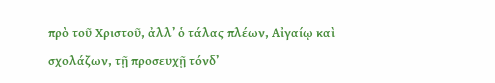πρὸ τοῦ Χριστοῦ, ἀλλ’ ὁ τάλας πλέων, Αἰγαίῳ καὶ σχολάζων, τῇ προσευχῇ τόνδ’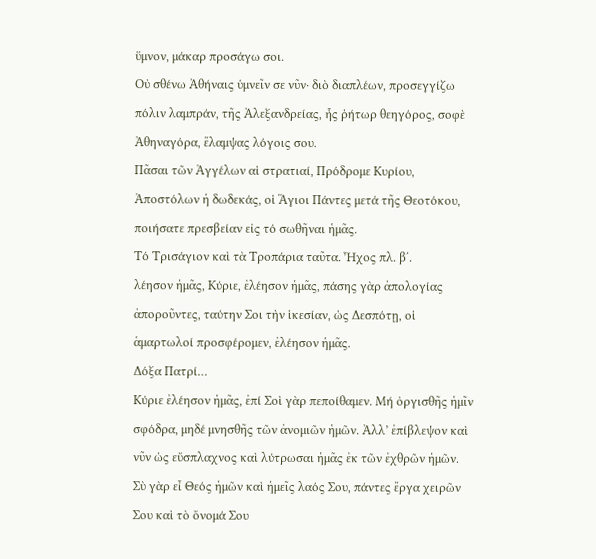ὕμνον, μάκαρ προσάγω σοι.
Οὐ σθένω Ἀθήναις ὑμνεῖν σε νῦν· διὸ διαπλέων, προσεγγίζω πόλιν λαμπράν, τῆς Ἀλεξανδρείας, ἧς ῥήτωρ θεηγόρος, σοφὲ Ἀθηναγόρα, ἔλαμψας λόγοις σου.
Πᾶσαι τῶν Ἀγγέλων αἱ στρατιαί, Πρόδρομε Κυρίου, Ἀποστόλων ἡ δωδεκάς, οἱ Ἅγιοι Πάντες μετά τῆς Θεοτόκου, ποιήσατε πρεσβείαν εἰς τό σωθῆναι ἡμᾶς.
Τό Τρισάγιον καὶ τὰ Τροπάρια ταῦτα. Ἦχος πλ. β΄.
λέησον ἡμᾶς, Κύριε, ἐλέησον ἡμᾶς, πάσης γὰρ ἀπολογίας ἀποροῦντες, ταύτην Σοι τὴν ἱκεσίαν, ὡς Δεσπότῃ, οἱ ἁμαρτωλοί προσφέρομεν, ἐλέησον ἡμᾶς.
Δόξα Πατρί…
Κύριε ἐλέησον ἡμᾶς, ἐπί Σοὶ γὰρ πεποίθαμεν. Μή ὀργισθῆς ἡμῖν σφόδρα, μηδέ μνησθῆς τῶν ἀνομιῶν ἡμῶν. Ἀλλ’ ἐπίβλεψον καὶ νῦν ὡς εὔσπλαχνος καὶ λύτρωσαι ἡμᾶς ἐκ τῶν ἐχθρῶν ἡμῶν. Σὺ γὰρ εἶ Θεός ἡμῶν καὶ ἡμεῖς λαός Σου, πάντες ἔργα χειρῶν Σου καὶ τὸ ὄνομά Σου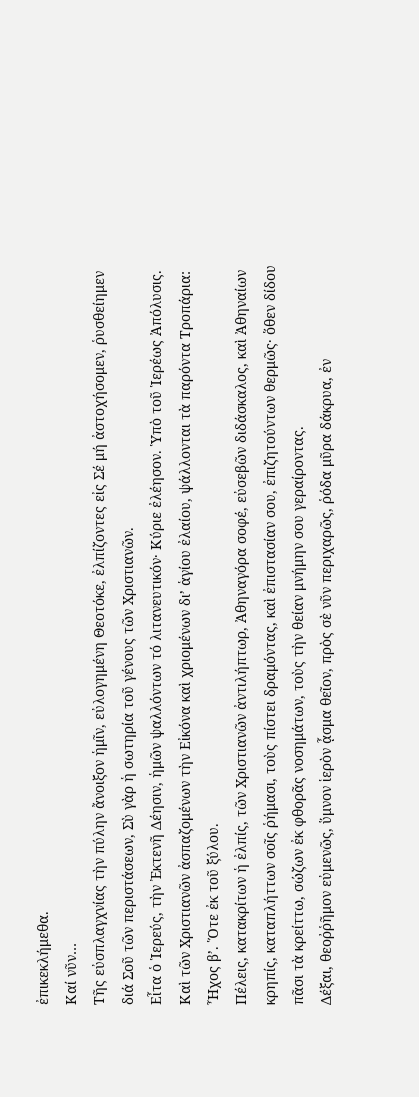ἐπικεκλήμεθα.
Καί νῦν…
Τῆς εὐσπλαγχνίας τὴν πύλην ἄνοιξον ἡμῖν, εὐλογημένη Θεοτόκε, ἐλπίζοντες εἰς Σέ μή ἀστοχήσομεν, ῥυσθείημεν διά Σοῦ τῶν περιστάσεων, Σὺ γὰρ ἡ σωτηρία τοῦ γένους τῶν Χριστιανῶν.
Εἶτα ὁ Ἱερεύς, τὴν Ἐκτενῆ Δέησιν, ἡμῶν ψαλλόντων τό λιτανευτικόν· Κύριε ἐλέησον. Ὑπὸ τοῦ Ἱερέως Ἀπόλυσις. Καὶ τῶν Χριστιανῶν ἀσπαζομένων τὴν Εἰκόνα καὶ χριομένων δι’ ἁγίου ἐλαίου, ψάλλονται τὰ παρόντα Τροπάρια: Ἦχος β’. Ὅτε ἐκ τοῦ ξύλου.
Πέλεις, κατακρίτων ἡ ἐλπίς, τῶν Χριστιανῶν ἀντιλήπτωρ, Ἀθηναγόρα σοφέ, εὐσεβῶν διδάσκαλος, καὶ Ἀθηναίων κρηπίς, καταπλήττων σοῖς ῥήμασι, τοὺς πίστει δραμόντας, καὶ ἐπιστασίαν σου, ἐπιζητούντων θερμῶς· ὅθεν δίδου πᾶσι τὰ κρείττω, σώζων ἐκ φθορᾶς νοσημάτων, τοὺς τὴν θείαν μνήμην σου γεραίροντας.
Δέξαι, θεοῤῥῆμον εὐμενῶς, ὕμνον ἱερὸν ᾆσμα θεῖον, πρὸς σὲ νῦν περιχαρῶς, ῥόδα μῦρα δάκρυα, ἐν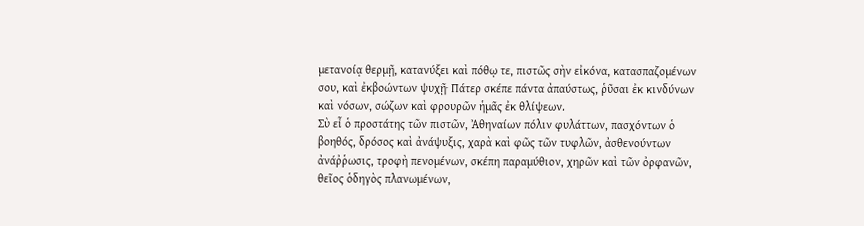μετανοίᾳ θερμῇ, κατανύξει καὶ πόθῳ τε, πιστῶς σὴν εἰκόνα, κατασπαζομένων σου, καὶ ἐκβοώντων ψυχῇ· Πάτερ σκέπε πάντα ἀπαύστως, ῥῦσαι ἐκ κινδύνων καὶ νόσων, σώζων καὶ φρουρῶν ἡμᾶς ἐκ θλίψεων.
Σὺ εἶ ὁ προστάτης τῶν πιστῶν, Ἀθηναίων πόλιν φυλάττων, πασχόντων ὁ βοηθός, δρόσος καὶ ἀνάψυξις, χαρὰ καὶ φῶς τῶν τυφλῶν, ἀσθενούντων ἀνάῤῥωσις, τροφὴ πενομένων, σκέπη παραμύθιον, χηρῶν καὶ τῶν ὀρφανῶν, θεῖος ὁδηγὸς πλανωμένων,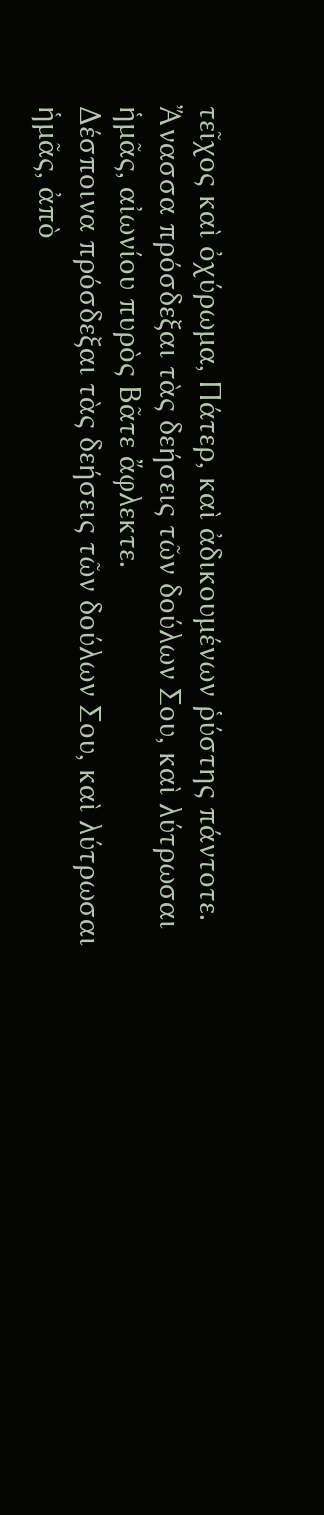τεῖχος καὶ ὀχύρωμα, Πάτερ, καὶ ἀδικουμένων ῥύστης πάντοτε.
Ἄνασσα πρόσδεξαι τὰς δεήσεις τῶν δούλων Σου, καὶ λύτρωσαι ἡμᾶς, αἰωνίου πυρὸς Βᾶτε ἄφλεκτε.
Δέσποινα πρόσδεξαι τὰς δεήσεις τῶν δούλων Σου, καὶ λύτρωσαι ἡμᾶς, ἀπὸ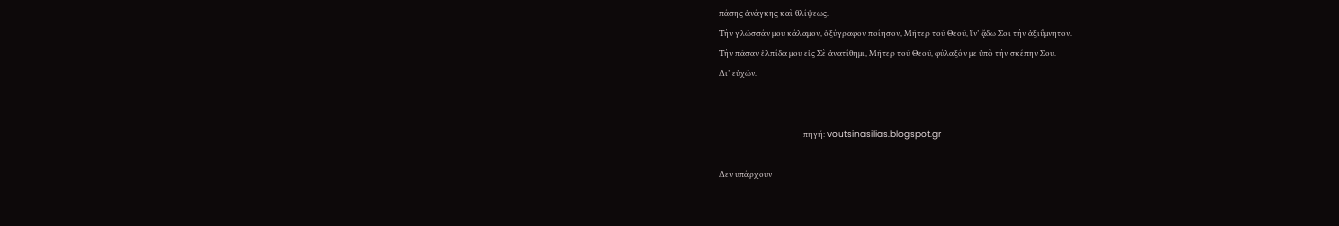πάσης ἀνάγκης καὶ θλίψεως.
Τὴν γλῶσσάν μου κάλαμον, ὀξύγραφον ποίησον, Μῆτερ τοῦ Θεοῦ, ἵν’ ᾄδω Σοι τὴν ἀξιΰμνητον.
Τὴν πᾶσαν ἐλπίδα μου εἰς Σὲ ἀνατίθημι, Μῆτερ τοῦ Θεοῦ, φύλαξόν με ὑπὸ τὴν σκέπην Σου.
Δι’ εὐχῶν.


                                          πηγή: voutsinasilias.blogspot.gr

Δεν υπάρχουν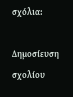σχόλια:

Δημοσίευση σχολίου